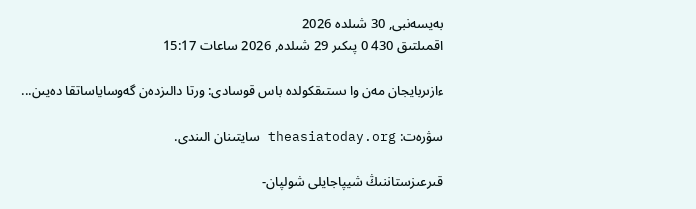بەيسەنبى, 30 شىلدە 2026
اقمىلتىق 430 0 پىكىر 29 شىلدە, 2026 ساعات 15:17

ءازىربايجان مەن وا ىستىقكولدە باس قوسادى: ورتا دالىزدەن گەوساياساتقا دەيىن...

سۋرەت: theasiatoday.org سايتىنان الىندى.

قىرعىزستاننىڭ شيپاجايلى شولپان-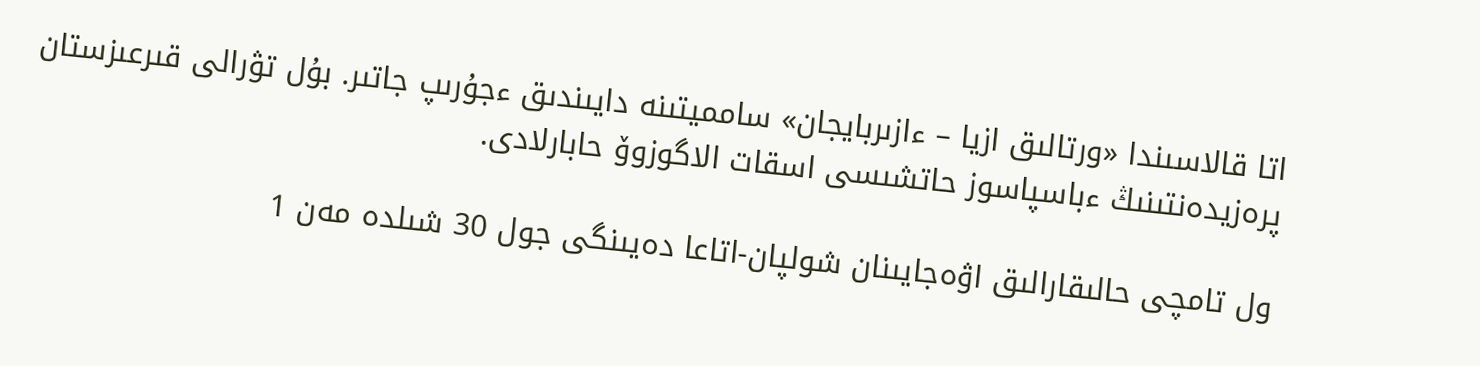اتا قالاسىندا «ورتالىق ازيا – ءازىربايجان» سامميتىنە دايىندىق ءجۇرىپ جاتىر. بۇل تۋرالى قىرعىزستان پرەزيدەنتىنىڭ ءباسپاسوز حاتشىسى اسقات الاگوزوۆ حابارلادى.

ول تامچى حالىقارالىق اۋەجايىنان شولپان-اتاعا دەيىنگى جول 30 شىلدە مەن 1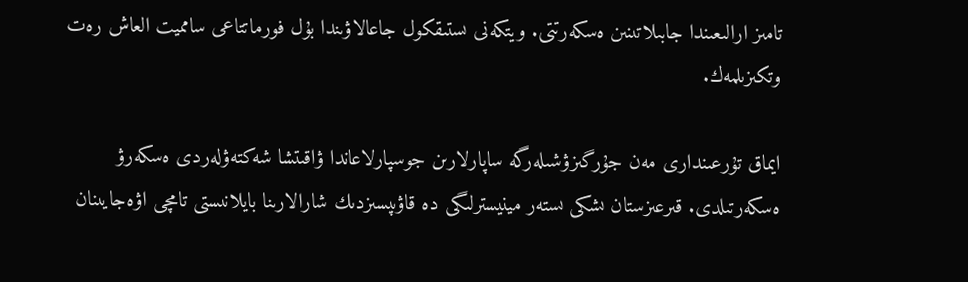تامىز ارالىعىندا جابىلاتىنىن ەسكەرتتى. ويتكەنى ىستىقكول جاعالاۋىندا بۇل فورماتتاعى سامميت العاش رەت وتكىزىلمەك.

ايماق تۇرعىندارى مەن جۇرگىزۋشىلەرگە ساپارلارىن جوسپارلاعاندا ۋاقىتشا شەكتەۋلەردى ەسكەرۋ ەسكەرتىلدى. قىرعىزستان ىشكى ىستەر مينيسترلىگى دە قاۋىپسىزدىك شارالارىنا بايلانىستى تامچى اۋەجايىنان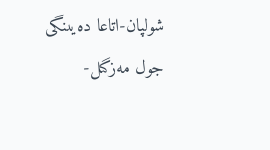شولپان-اتاعا دەيىنگى جول مەزگىل-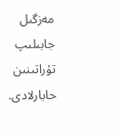مەزگىل جابىلىپ تۇراتىنىن حابارلادى.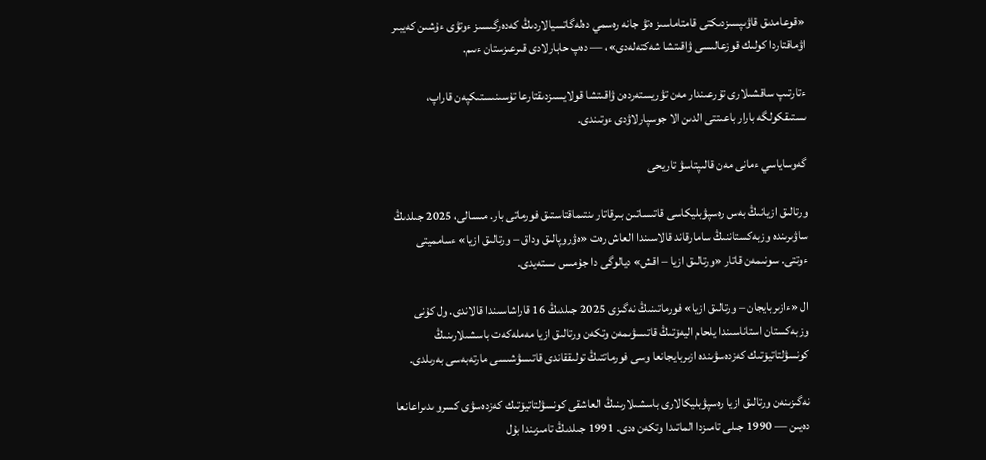«قوعامدىق قاۋىپسىزدىكتى قامتاماسىز ەتۋ جانە رەسمي دەلەگاتسيالاردىڭ كەدەرگىسىز ءوتۋى ءۇشىن كەيبىر اۋماقتاردا كولىك قوزعالىسى ۋاقىتشا شەكتەلەدى»، — دەپ حابارلادى قىرعىزستان ءىىم.

ءتارتىپ ساقشىلارى تۇرعىندار مەن تۋريستەردەن ۋاقىتشا قولايسىزدىقتارعا تۇسىنىستىكپەن قاراپ، ىستىقكولگە بارار باعىتتى الدىن الا جوسپارلاۋدى ءوتىندى.

گەوساياسي ءمانى مەن قالىپتاسۋ تاريحى

ورتالىق ازيانىڭ بەس رەسپۋبليكاسى قاتىساتىن بىرقاتار ىنتىماقتاستىق فورماتى بار. مىسالى، 2025 جىلدىڭ ساۋىرىندە وزبەكستاننىڭ سامارقاند قالاسىندا العاش رەت «ەۋروپالىق وداق – ورتالىق ازيا» ءسامميتى ءوتتى. سونىمەن قاتار «ورتالىق ازيا – اقش» ديالوگى دا جۇمىس ىستەيدى.

ال «ءازىربايجان – ورتالىق ازيا» فورماتىنىڭ نەگىزى 2025 جىلدىڭ 16 قاراشاسىندا قالاندى. ول كۇنى وزبەكستان استاناسىندا يلحام اليەۆتىڭ قاتىسۋىمەن وتكەن ورتالىق ازيا مەملەكەت باسشىلارىنىڭ كونسۋلتاتيۆتىك كەزدەسۋىندە ازىربايجانعا وسى فورماتتىڭ تولىققاندى قاتىسۋشىسى مارتەبەسى بەرىلدى.

نەگىزىنەن ورتالىق ازيا رەسپۋبليكالارى باسشىلارىنىڭ العاشقى كونسۋلتاتيۆتىك كەزدەسۋى كسرو ىدىراعانعا دەيىن — 1990 جىلى تامىزدا الماتىدا وتكەن ەدى. 1991 جىلدىڭ تامىزىندا بۇل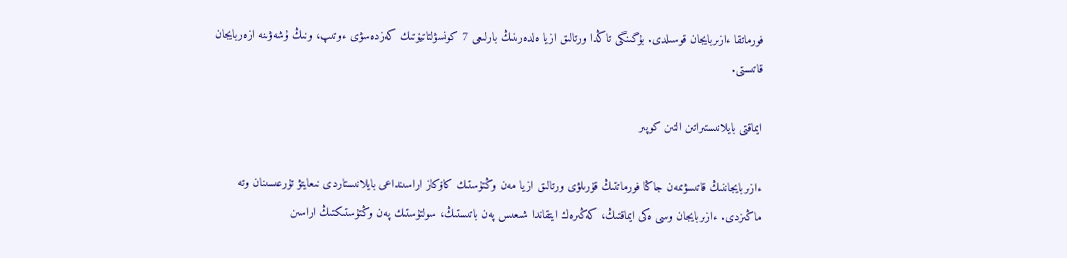فورماتقا ءازىربايجان قوسىلدى. بۇگىنگى تاڭدا ورتالىق ازيا ەلدەرىنىڭ بارلىعى 7 كونسۋلتاتيۆتىك كەزدەسۋى ءوتىپ، ونىڭ ۇشەۋىنە ازەربايجان قاتىستى.

ايماقتى بايلانىستىراتىن التىن كوپىر

ءازىربايجاننىڭ قاتىسۋىمەن جاڭا فورماتتىڭ قۇرىلۋى ورتالىق ازيا مەن وڭتۇستىك كاۆكاز اراسىنداعى بايلانىستاردى نىعايتۋ تۇرعىسىنان وتە ماڭىزدى. ءازىربايجان وسى ەكى ايماقتىڭ، كەڭىرەك ايتقاندا شىعىس پەن باتىستىڭ، سولتۇستىك پەن وڭتۇستىكتىڭ اراسىن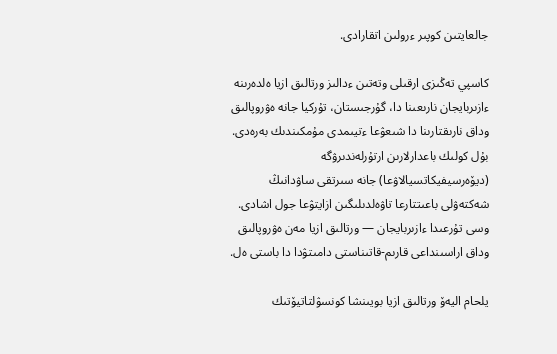جالعايتىن كوپىر ءرولىن اتقارادى.

كاسپي تەڭىزى ارقىلى وتەتىن ءدالىز ورتالىق ازيا ەلدەرىنە ءازىربايجان نارىعىنا دا، گۇرجىستان، تۇركيا جانە ەۋروپالىق وداق نارىقتارىنا دا شىعۋعا ءتيىمدى مۇمكىندىك بەرەدى. بۇل كولىك باعدارلارىن ارتۇرلەندىرۋگە (ديۆەرسيفيكاتسيالاۋعا) جانە سىرتقى ساۋدانىڭ شەكتەۋلى باعىتتارعا تاۋەلدىلىگىن ازايتۋعا جول اشادى. وسى تۇرعىدا ءازىربايجان — ورتالىق ازيا مەن ەۋروپالىق وداق اراسىنداعى قارىم-قاتىناستى دامىتۋدا دا باستى ەل.

يلحام اليەۆ ورتالىق ازيا بويىنشا كونسۋلتاتيۆتىك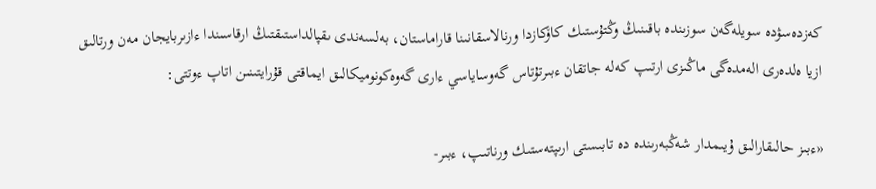كەزدەسۋدە سويلەگەن سوزىندە باقىنىڭ وڭتۇستىك كاۆكازدا ورنالاسقانىنا قاراماستان، بەلسەندى ىقپالداستىقتىڭ ارقاسىندا ءازىربايجان مەن ورتالىق ازيا ەلدەرى الەمدەگى ماڭىزى ارتىپ كەلە جاتقان ءبىرتۇتاس گەوساياسي ءارى گەوەكونوميكالىق ايماقتى قۇرايتىنىن اتاپ ءوتتى:

«ءبىز حالىقارالىق ۇيىمدار شەڭبەرىندە دە تابىستى ارىپتەستىك ورناتىپ، ءبىر-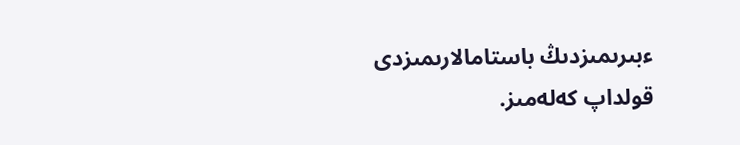ءبىرىمىزدىڭ باستامالارىمىزدى قولداپ كەلەمىز.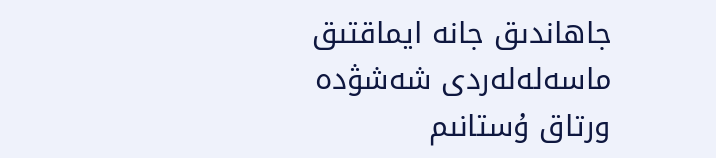جاھاندىق جانە ايماقتىق ماسەلەلەردى شەشۋدە ورتاق ۇستانىم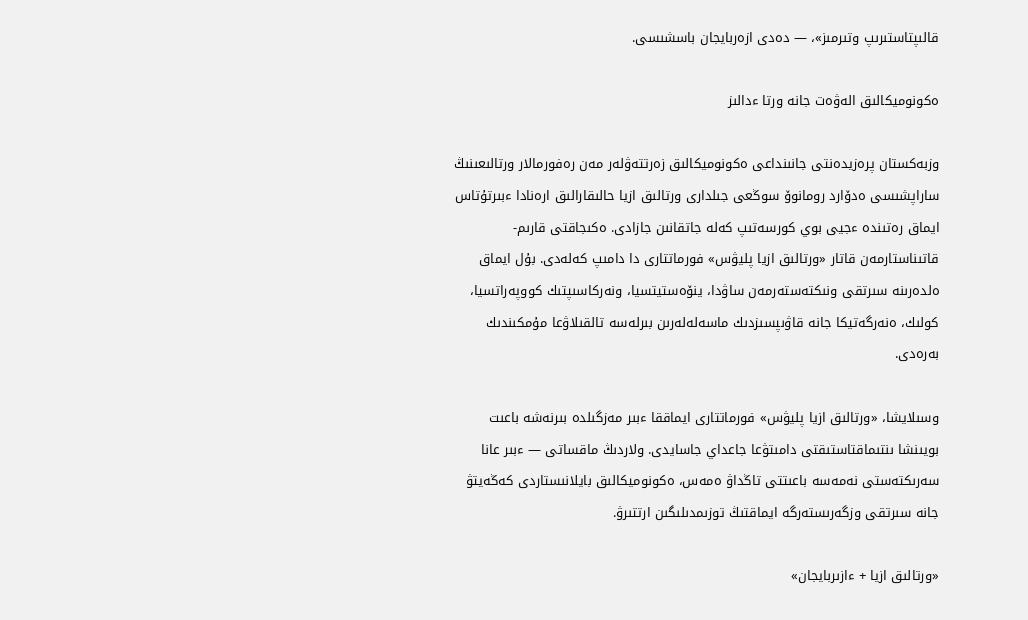قالىپتاستىرىپ وتىرمىز»، — دەدى ازەربايجان باسشىسى.

ەكونوميكالىق الەۋەت جانە ورتا ءدالىز

وزبەكستان پرەزيدەنتى جانىنداعى ەكونوميكالىق زەرتتەۋلەر مەن رەفورمالار ورتالىعىنىڭ ساراپشىسى ەدۆارد رومانوۆ سوڭعى جىلدارى ورتالىق ازيا حالىقارالىق ارەنادا ءبىرتۇتاس ايماق رەتىندە ءجيى بوي كورسەتىپ كەلە جاتقانىن جازادى. ەكىجاقتى قارىم-قاتىناستارمەن قاتار «ورتالىق ازيا پليۋس» فورماتتارى دا دامىپ كەلەدى. بۇل ايماق ەلدەرىنە سىرتقى ونىكتەستەرمەن ساۋدا، ينۆەستيتسيا، ونەركاسىپتىك كووپەراتسيا، كولىك، ەنەرگەتيكا جانە قاۋىپسىزدىك ماسەلەلەرىن بىرلەسە تالقىلاۋعا مۇمكىندىك بەرەدى.

وسىلايشا، «ورتالىق ازيا پليۋس» فورماتتارى ايماققا ءبىر مەزگىلدە بىرنەشە باعىت بويىنشا ىنتىماقتاستىقتى دامىتۋعا جاعداي جاسايدى. ولاردىڭ ماقساتى — ءبىر عانا سەرىكتەستى نەمەسە باعىتتى تاڭداۋ ەمەس، ەكونوميكالىق بايلانىستاردى كەڭەيتۋ جانە سىرتقى وزگەرىستەرگە ايماقتىڭ توزىمدىلىگىن ارتتىرۋ.

«ورتالىق ازيا + ءازىربايجان»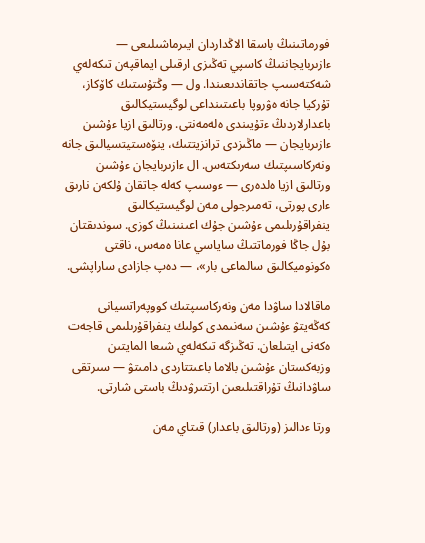فورماتىنىڭ باسقا الاڭداردان ايىرماشىلىعى — ءازىربايجاننىڭ كاسپي تەڭىزى ارقىلى ايماقپەن تىكەلەي شەكتەسىپ جاتقاندىعىندا. ول — وڭتۇستىك كاۆكاز، تۇركيا جانە ەۋروپا باعىتىنداعى لوگيستيكالىق باعدارلاردىڭ ءتۇيىندى ەلەمەنتى. ورتالىق ازيا ءۇشىن ءازىربايجان — ماڭىزدى ترانزيتتىك، ينۆەستيتسيالىق جانە ونەركاسىپتىك سەرىكتەس. ال ءازىربايجان ءۇشىن ورتالىق ازيا ەلدەرى — ءوسىپ كەلە جاتقان ۇلكەن نارىق ءارى پورتى، تەمىرجولى مەن لوگيستيكالىق ينفراقۇرىلىمى ءۇشىن جۇك اعىنىنىڭ كوزى. سوندىقتان بۇل جاڭا فورماتتىڭ ساياسي عانا ەمەس، ناقتى ەكونوميكالىق سالماعى بار»، — دەپ جازادى ساراپشى.

ماقالادا ساۋدا مەن ونەركاسىپتىك كووپەراتسيانى كەڭەيتۋ ءۇشىن سەنىمدى كولىك ينفراقۇرىلىمى قاجەت ەكەنى ايتىلعان. تەڭىزگە تىكەلەي شىعا المايتىن وزبەكستان ءۇشىن بالاما باعىتتاردى دامىتۋ — سىرتقى ساۋدانىڭ تۇراقتىلىعىن ارتتىرۋدىڭ باستى شارتى.

ورتا ءدالىز (ورتالىق باعدار) قىتاي مەن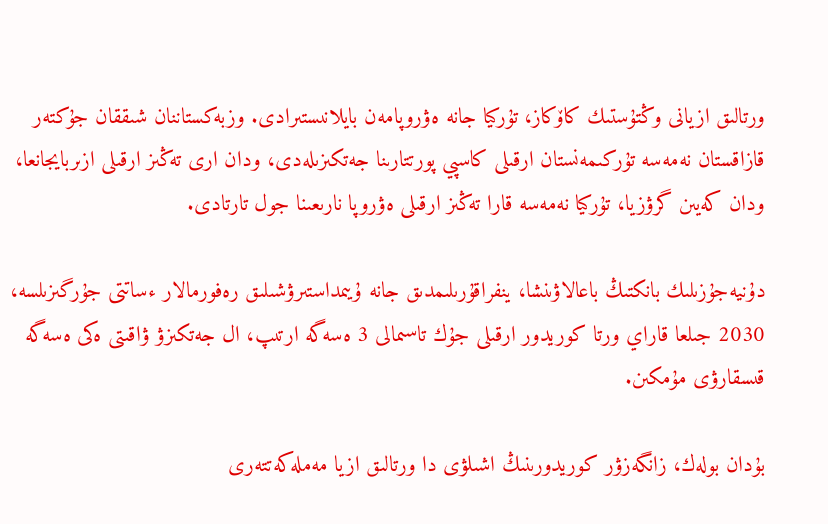ورتالىق ازيانى وڭتۇستىك كاۆكاز، تۇركيا جانە ەۋروپامەن بايلانىستىرادى. وزبەكستاننان شىققان جۇكتەر قازاقستان نەمەسە تۇركىمەنستان ارقىلى كاسپي پورتتارىنا جەتكىزىلەدى، ودان ارى تەڭىز ارقىلى ازىربايجانعا، ودان كەيىن گرۋزيا، تۇركيا نەمەسە قارا تەڭىز ارقىلى ەۋروپا نارىعىنا جول تارتادى.

دۇنيەجۇزىلىك بانكتىڭ باعالاۋىنشا، ينفراقۇرىلىمدىق جانە ۇيىمداستىرۋشىلىق رەفورمالار ءساتتى جۇرگىزىلسە، 2030 جىلعا قاراي ورتا كوريدور ارقىلى جۇك تاسىمالى 3 ەسەگە ارتىپ، ال جەتكىزۋ ۋاقىتى ەكى ەسەگە قىسقارۋى مۇمكىن.

بۇدان بولەك، زانگەزۋر كوريدورىنىڭ اشىلۋى دا ورتالىق ازيا مەملەكەتتەرى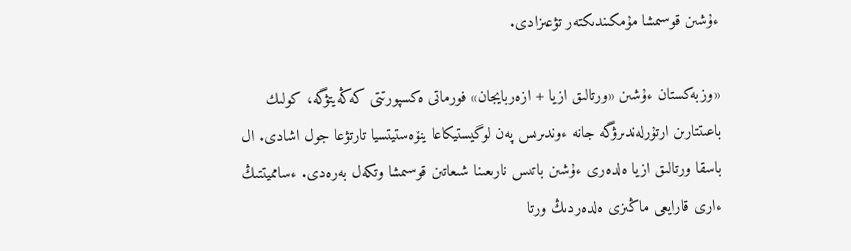ءۇشىن قوسىمشا مۇمكىندىكتەر تۋعىزادى.

«وزبەكستان ءۇشىن «ورتالىق ازيا + ازەربايجان» فورماتى ەكسپورتتى كەڭەيتۋگە، كولىك باعىتتارىن ارتۇرلەندىرۋگە جانە ءوندىرىس پەن لوگيستيكاعا ينۆەستيتسيا تارتۋعا جول اشادى. ال باسقا ورتالىق ازيا ەلدەرى ءۇشىن باتىس نارىعىنا شىعاتىن قوسىمشا وتكەل بەرەدى. ءسامميتتىڭ ءارى قارايعى ماڭىزى ەلدەردىڭ ورتا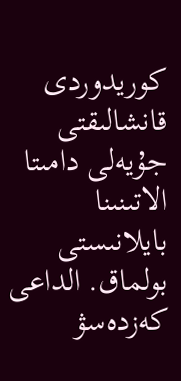كوريدوردى قانشالىقتى جۇيەلى دامىتا الاتىنىنا بايلانىستى بولماق. الداعى كەزدەسۋ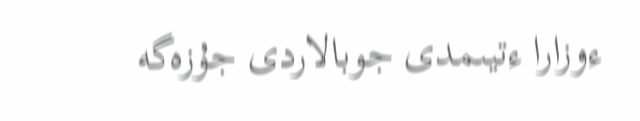ءوزارا ءتيىمدى جوبالاردى جۇزەگە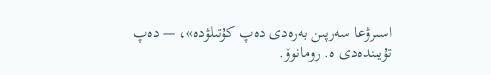اسىرۋعا سەرپىن بەرەدى دەپ كۇتىلۋدە»، — دەپ تۇيىندەدى ە. رومانوۆ.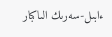ءابىل-سەرىك الىاكبار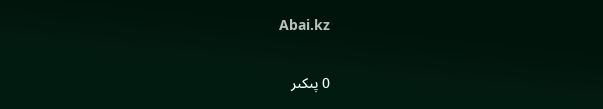Abai.kz

0 پىكىر